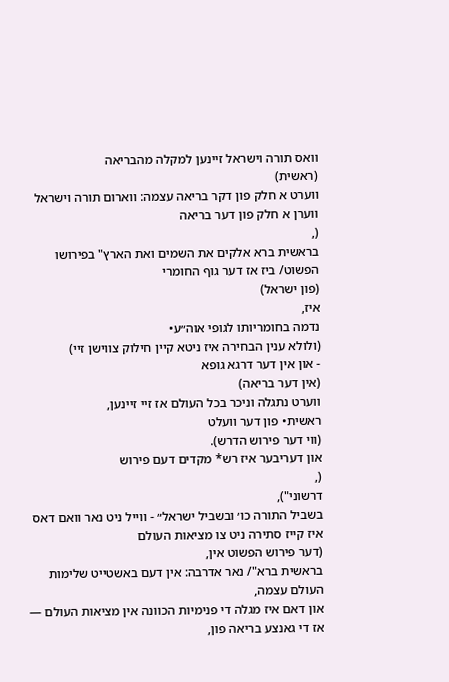וואס תורה וישראל זיינען למקלה מהבריאה
(ראשית)
ווערט א חלק פון דקר בריאה עצמה: ווארום תורה וישראל ווערן א חלק פון דער בריאה
(,
בראשית ברא אלקים את השמים ואת הארץ" בפירושו הפשוט/ ביז אז דער גוף החומרי
(פון ישראל)
איז,
נדמה בחומריותו לגופי אוה״ע•
(ולולא ענין הבחירה איז ניטא קיין חילוק צווישן זיי)
- און אין דער דרגא גופא
(אין דער בריאה)
ווערט נתגלה וניכר בכל העולם אז זיי זיינען,
ראשית• פון דער וועלט
(ווי דער פירוש הדרש).
און דעריבער איז רש* מקדים דעם פירוש
(,
דרשוני"),
בשביל התורה כו׳ ובשביל ישראל״ - ווייל ניט נאר וואם דאס איז קייז סתירה ניט צו מציאות העולם
(דער פירוש הפשוט אין,
בראשית ברא"/ נאר אדרבה: אין דעם באשטייט שלימות העולם עצמה,
און דאם איז מגלה די פנימיות הכוונה אין מציאות העולם — אז די גאנצע בריאה פון,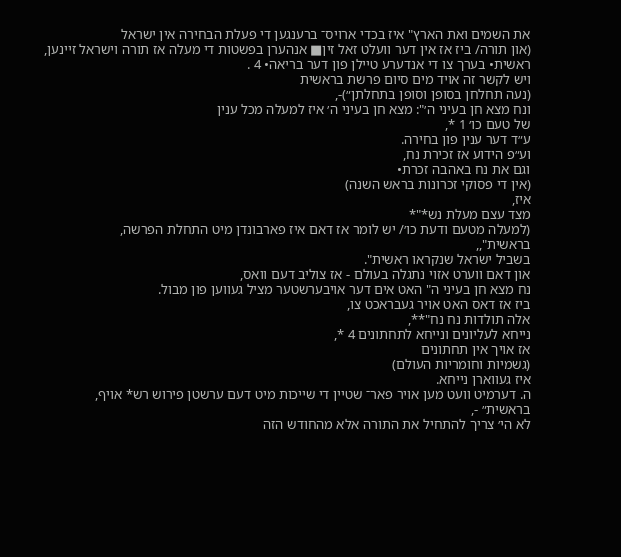את השמים ואת הארץ" איז בכדי ארויס־ ברענגען די פעלת הבחירה אין ישראל
(און תורה/ ביז אז אין דער וועלט זאל זין■ אנהערן בפשטות די מעלה אז תורה וישראל זיינען,
ראשית• בערך צו די אנדערע טיילן פון דער בריאה• 4 .
ויש לקשר זה אויד מים סיום פרשת בראשית
(נעה תחלחן בסופן וסופן בתחלתן״)-,
ונח מצא חן בעיני ה׳": מצא חן בעיני ה׳ איז למעלה מכל ענין
של טעם כו׳ 1 *,
ע״ד דער ענין פון בחירה.
וע״פ הידוע אז זכירת נח,
וגם את נח באהבה זכרת•
(אין די פסוקי זכרונות בראש השנה)
איז,
מצד עצם מעלת נש*"*
(למעלה מטעם ודעת כו׳/ יש לומר אז דאם איז פארבונדן מיט התחלת הפרשה,
בראשית",,
בשביל ישראל שנקראו ראשית".
און דאם ווערט אזוי נתגלה בעולם - אז צוליב דעם וואס,
נח מצא חן בעיני ה" האט אים דער אויבערשטער מציל געווען פון מבול.
ביז אז דאס האט אויר געבראכט צו,
אלה תולדות נח נח"**,
נייחא לעליונים ונייחא לתחתונים 4 *,
אז אויך אין תחתונים
(גשמיות וחומריות העולם)
איז געווארן נייחא.
ה. דערמיט וועט מען אויר פאר־ שטיין די שייכות מיט דעם ערשטן פירוש רש* אויף,
בראשית״ -,
לא הי׳ צריך להתחיל את התורה אלא מהחודש הזה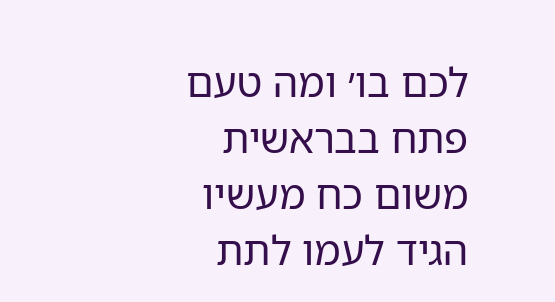לכם בו׳ ומה טעם פתח בבראשית משום כח מעשיו הגיד לעמו לתת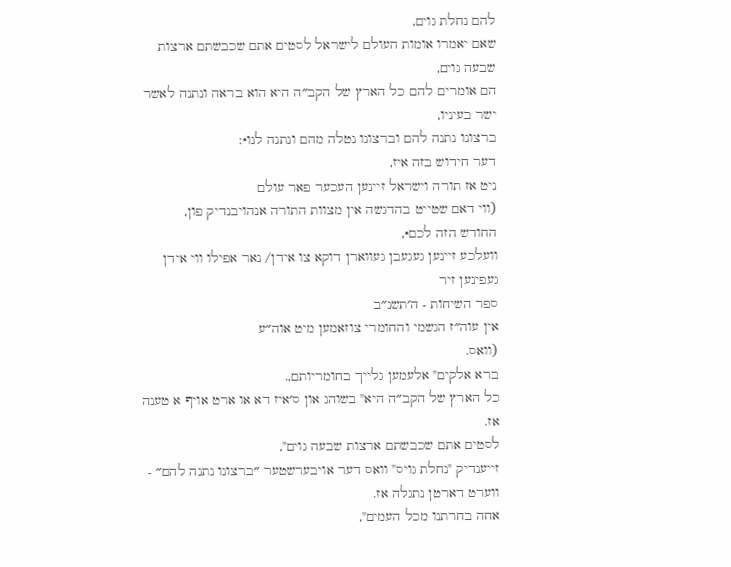להם נחלת גוים,
שאם יאמרו אומות העולם לישראל לסטים אתם שכבשתם ארצות שבעה גוים,
הם אומרים להם כל הארץ של הקב״ה היא הוא בראה ונתנה לאשר ישר בעיניו,
ברצונו נתנה להם וברצונו נטלה מהם ונתנה לנו•:
דער חידוש בזה איז,
ניט אז תורה וישראל זיינען העכער פאר עולם
(ווי דאם שטייט בהדגשה אין מצוות התורה אנהויבנדיק פון,
החודש הזה לכם•,
וועלכע זיינען געגעבן געווארן דוקא צו אידן/ נאר אפילו ווי אידן געפינען זיר
ספר השיחות - ה׳תשנ״ב
אין עוה״ז הגשמי והחומרי צוזאמען מיט אוה״ע
(וואס.
ברא אלקים" אלעמען גלייך בחומריותם,.
כל הארץ של הקב״ה היא" בשוהג און ס׳איז דא או ארט אויף א טענה אז.
לסטים אתם שכבשתם ארצות שבעה גוים",
זייענדיק "נחלת גויס" וואס דער אויבערשטער ״ברצונו נתנה להם״ - ווערט דארטן נתגלה אז.
אחה בחרתנו מכל העמים",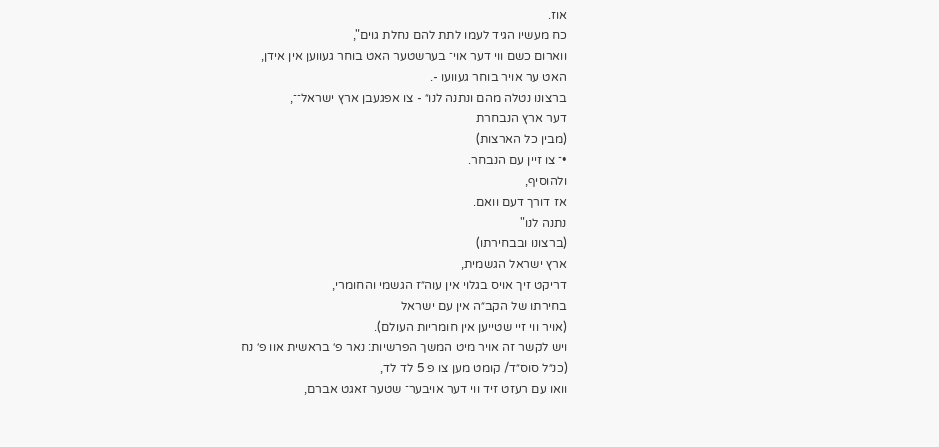אוז.
כח מעשיו הגיד לעמו לתת להם נחלת גוים",
ווארום כשם ווי דער אוי־ בערשטער האט בוחר געווען אין אידן,
האט ער אויר בוחר געוועו -.
ברצונו נטלה מהם ונתנה לנו״ - צו אפגעבן ארץ ישראל־־,
דער ארץ הנבחרת
(מבין כל הארצות)
•־ צו זיין עם הנבחר.
ולהוסיף,
אז דורך דעם וואם.
נתנה לנו"
(ברצונו ובבחירתו)
ארץ ישראל הגשמית,
דריקט זיך אויס בגלוי אין עוה״ז הגשמי והחומרי,
בחירתו של הקב״ה אין עם ישראל
(אויר ווי זיי שטייען אין חומריות העולם).
ויש לקשר זה אויר מיט המשך הפרשיות: נאר פ׳ בראשית אוו פ׳ נח
(כנ״ל סוס״ד/ קומט מען צו פ 5 לד לד,
וואו עם רעזט זיד ווי דער אויבער־ שטער זאגט אברם,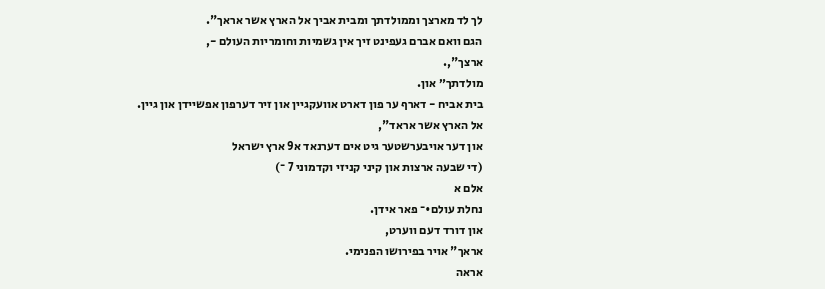לך לד מארצך וממולדתך ומבית אביך אל הארץ אשר אראך".
הגם וואם אברם געפינט זיך אין גשמיות וחומריות העולם -,
ארצך",.
מולדתך״ און.
בית אביח - דארף ער פון דארט אוועקגיין און זיר דערפון אפשיידן און גיין.
אל הארץ אשר אראד",
און דער אויבערשטער גיט אים דערנאד א9 ארץ ישראל
(די שבעה ארצות און קיני קניזי וקדמוני 7 ־)
אלם א
נחלת עולם•־ פאר אידן.
און דורד דעם ווערט,
אראך" אויר בפירושו הפנימי.
אראה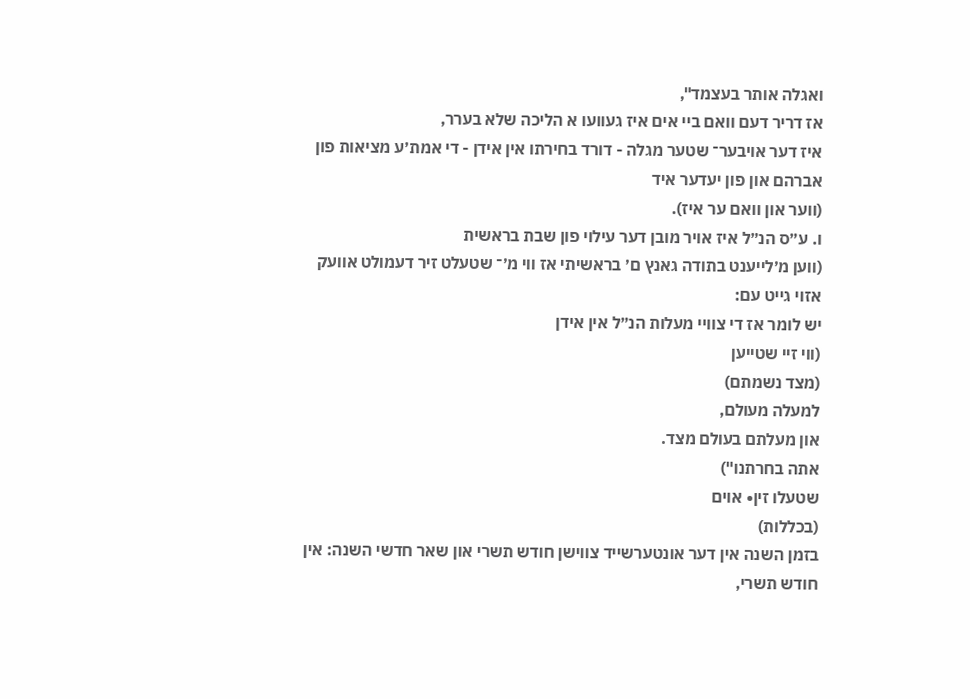ואגלה אותר בעצמד",
אז דריר דעם וואם ביי אים איז געוועו א הליכה שלא בערר,
איז דער אויבער־ שטער מגלה - דורד בחירתו אין אידן - די אמת׳ע מציאות פון אברהם און פון יעדער איד
(ווער און וואם ער איז).
ו. ע״ס הנ״ל איז אויר מובן דער עילוי פון שבת בראשית
(ווען מ׳לייענט בתודה גאנץ ם׳ בראשיתי אז ווי מ׳־ שטעלט זיר דעמולט אוועק אזוי גייט עם:
יש לומר אז די צוויי מעלות הנ״ל אין אידן
(ווי זיי שטייען
(מצד נשמתם)
למעלה מעולם,
און מעלתם בעולם מצד.
אתה בחרתנו")
שטעלו זין• אוים
(בכללות)
בזמן השנה אין דער אונטערשייד צווישן חודש תשרי און שאר חדשי השנה: אין חודש תשרי,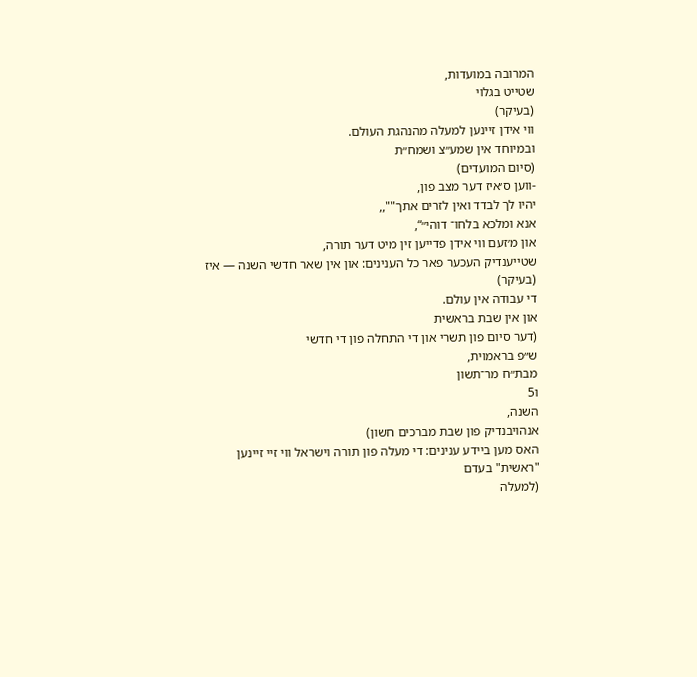המרובה במועדות,
שטייט בגלוי
(בעיקר)
ווי אידן זיינען למעלה מהנהגת העולם.
ובמיוחד אין שמע״צ ושמח״ת
(סיום המועדים)
-ווען ס׳איז דער מצב פון,
יהיו לך לבדד ואין לזרים אתך"",,
אנא ומלכא בלחו־ דוהי״“,
און מ׳זעם ווי אידן פדייען זין מיט דער תורה,
שטייענדיק העכער פאר כל הענינים: און אין שאר חדשי השנה — איז
(בעיקר)
די עבודה אין עולם.
און אין שבת בראשית
(דער סיום פון תשרי און די התחלה פון די חדשי
ש״פ בראמוית,
מבת״ח מר־תשון
ו5
השנה,
אנהויבנדיק פון שבת מברכים חשון)
האס מען ביידע ענינים: די מעלה פון תורה וישראל ווי זיי זיינען "ראשית" בעדם
(למעלה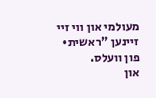מעולמי און ווי זיי זיינען "ראשית• פון וועלס.
און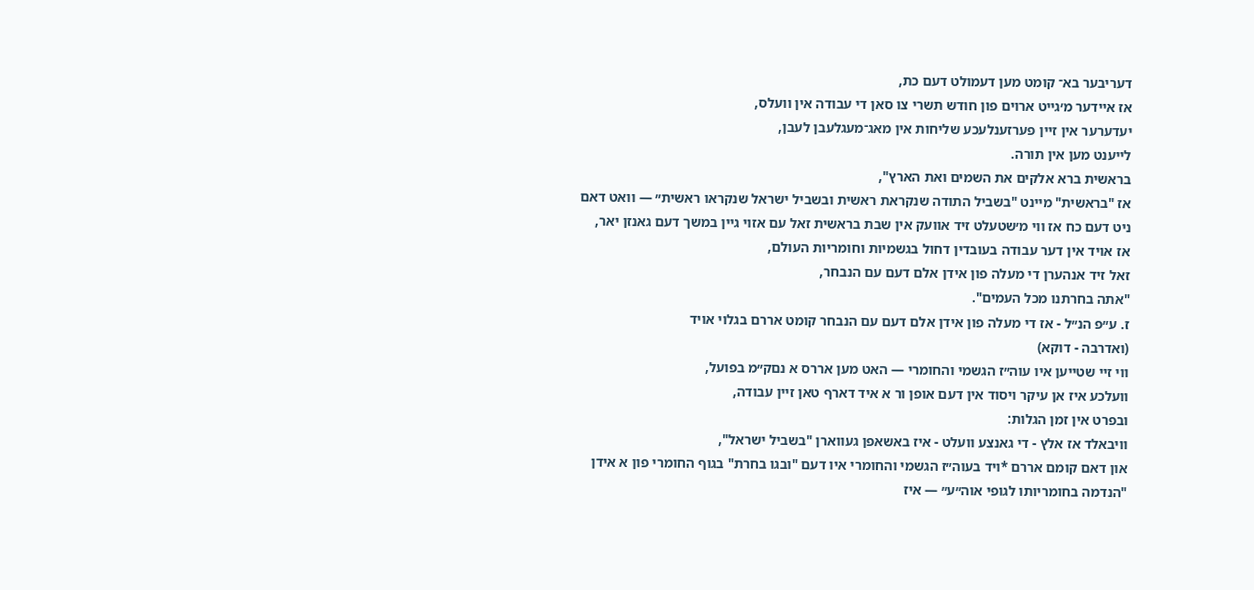דעריבער בא־ קומט מען דעמולט דעם כת,
אז איידער מ׳גייט ארוים פון חודש תשרי צו סאן די עבודה אין וועלס,
יעדערער אין זיין פערזענלעכע שליחות אין מאג־מעגלעבן לעבן,
לייענט מען אין תורה.
בראשית ברא אלקים את השמים ואת הארץ",
אז "בראשית" מיינט "בשביל התודה שנקראת ראשית ובשביל ישראל שנקראו ראשית״ — וואט דאם ניט דעם כח אז ווי מ׳שטעלט זיד אוועק אין שבת בראשית זאל עם אזוי גיין במשך דעם גאנזן יאר,
אז אויד אין דער עבודה בעובדין דחול בגשמיות וחומריות העולם,
זאל זיד אנהערן די מעלה פון אידן אלם דעם עם הנבחר,
"אתה בחרתנו מכל העמים".
ז. ע״פ הנ״ל - אז די מעלה פון אידן אלם דעם עם הנבחר קומט אררם בגלוי אויד
(ואדרבה - דוקא)
ווי זיי שטייען איו עוה״ז הגשמי והחומרי — האט מען אררס א נםק״מ בפועל,
וועלכע איז אן עיקר ויסוד אין דעם אופן ור א איד דארף טאן זיין עבודה,
ובפרט אין זמן הגלות:
וויבאלד אז אלץ - די גאנצע וועלט - איז באשאפן געווארן "בשביל ישראל",
און דאם קומם אררם *ויד בעוה״ז הגשמי והחומרי איו דעם "ובגו בחרת" בגוף החומרי פון א אידן "הנדמה בחומריותו לגופי אוה״ע״ — איז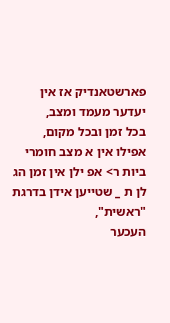פארשטאנדיק אז אין יעדער מעמד ומצב,
בכל זמן ובכל מקום,
אפילו אין א מצב חומרי ביות ר> אפ ילן אין זמן הג לן ת _ שטייען אידן בדרגת "ראשית",
העכער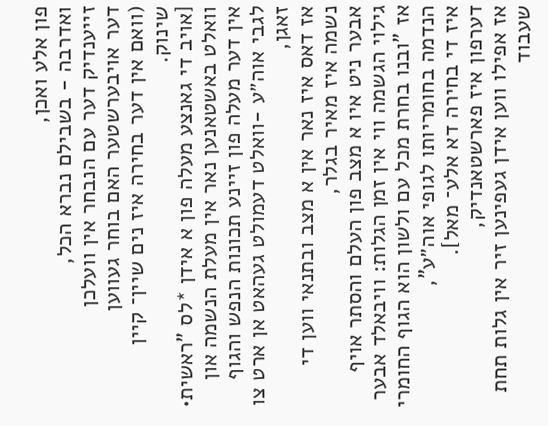פון אלע ואכן,
ואדרבה - בשבילם נברא הכל,
זייענדיק דער עם הנבחר אין וועלכן
דער אויבערשטער האם בוחר געווען
(וואם אין דער בחירה איז נים שיין־ קיין שינוק.
[אויב די גאנצע מעלה פון א אידן *לס "ראשית• וואלט באשטאנען נאר אין מעלת הנשמה און אין דער מעלה פון זיינע תכונות הנפש והגוף לגבי אוה״ע -וואלט דעמולט געהאט אן ארט צו זאגן,
אז דאס איז נאר אין א מצב ובתנאי ווען די נשמה איז מאיר בגלר,
אבער ניט איו א מצב פון העלם והסתר אויף גילוי הגשמה ווי אין זמן הגלות: וויבאלד אבער אז "ובנו בחרת מכל עם ולשון הוא הגוף החומרי הנדמה בחומריותו לגופי אוה״ע",
איז די בחירה דא אלע־ מאל].
דערפון איז פארשטאנדיק,
אז אפילו ווען אידן געפינען זיר אין גלות תחת שעבוד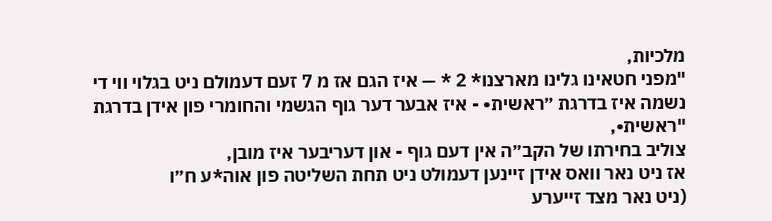מלכיות,
"מפני חטאינו גלינו מארצנו* 2 * — איז הגם אז מ 7 זעם דעמולם ניט בגלוי ווי די נשמה איז בדרגת ״ראשית• - איז אבער דער גוף הגשמי והחומרי פון אידן בדרגת "ראשית•,
צוליב בחירתו של הקב״ה אין דעם גוף - און דעריבער איז מובן,
אז ניט נאר וואס אידן זיינען דעמולט ניט תחת השליטה פון אוה*ע ח״ו
(ניט נאר מצד זייערע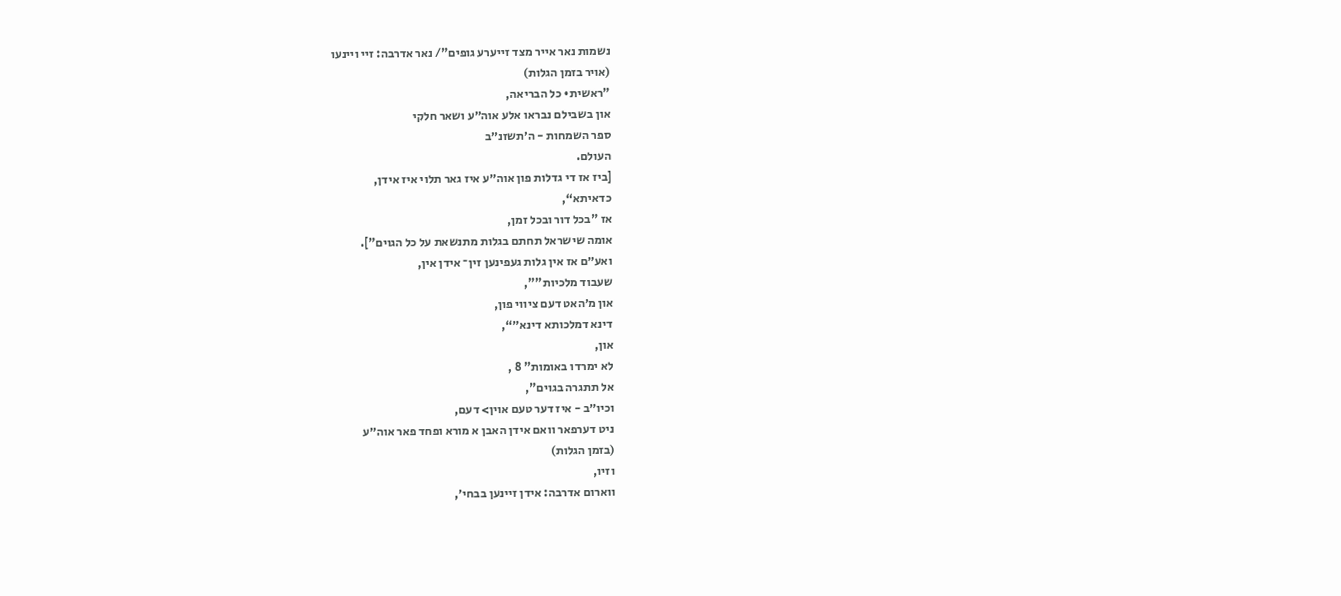נשמות נאר אייר מצד זייערע גופים"/ נאר אדרבה: זיי ויינעו
(אויר בזמן הגלות)
"ראשית• כל הבריאה,
און בשבילם נבראו אלע אוה״ע ושאר חלקי
ספר השמחות - ה׳תשזנ״ב
העולם.
[ביז אז די גדלות פון אוה״ע איז גאר תלוי איז אידן,
כדאיתא“,
אז "בכל דור ובכל זמן,
אומה שישראל תחתם בגלות מתנשאת על כל הגוים"].
ואע״ם אז אין גלות געפינען זין־ אידן אין,
שעבוד מלכיות"",
און מ׳האט דעם ציווי פון,
דינא דמלכותא דינא״“,
און,
לא ימרדו באומות" 8 ,
אל תתגרה בגוים",
וכיו״ב - איז דער טעם אוין> דעם,
ניט דערפאר וואם אידן האבן א מורא ופחד פאר אוה״ע
(בזמן הגלות)
וזיו,
ווארום אדרבה: אידן זיינען בבחי׳,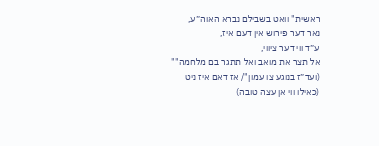ראשית" וואט בשבילם נברא האוה״ע,
נאר דער פירוש אין דעם איז,
ע״ד ווי דער ציווי,
אל תצר את מואב ואל תתגר בם מלחמה""
(ועד״ז בנוגע צו עמון"/ אז דאם איז ניט
(כאילו ווי אן עצה טובה)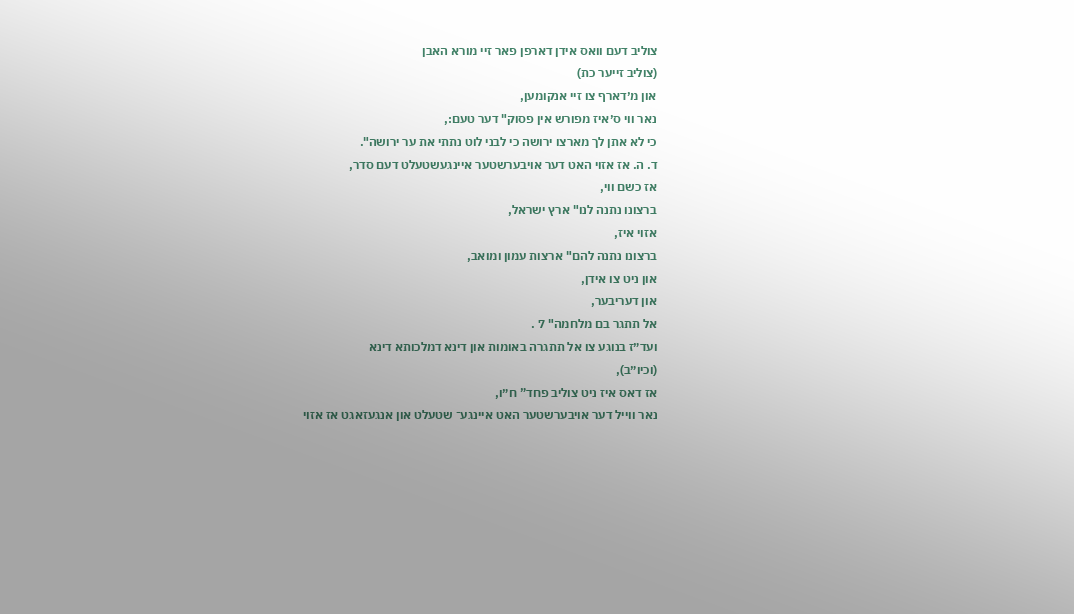צוליב דעם וואס אידן דארפן פאר זיי מורא האבן
(צוליב זייער כת)
און מ׳דארף צו זיי אנקומען,
נאר ווי ס׳איז מפורש אין פסוק" דער טעם:,
כי לא אתן לך מארצו ירושה כי לבני לוט נתתי את ער ירושה".
ד. ה. אז אזוי האט דער אויבערשטער איינגעשטעלט דעם סדר,
אז כשם ווי,
ברצונו נתנה לנו" ארץ ישראל,
אזוי איז,
ברצונו נתנה להם" ארצות עמון ומואב,
און ניט צו אידן,
און דעריבער,
אל תתגר בם מלחמה" 7 .
ועד״ז בנוגע צו אל תתגרה באומות און דינא דמלכותא דינא
(וכיו״ב),
אז דאס איז ניט צוליב פחד” ח״ו,
נאר ווייל דער אויבערשטער האט איינגע־ שטעלט און אנגעזאגט אז אזוי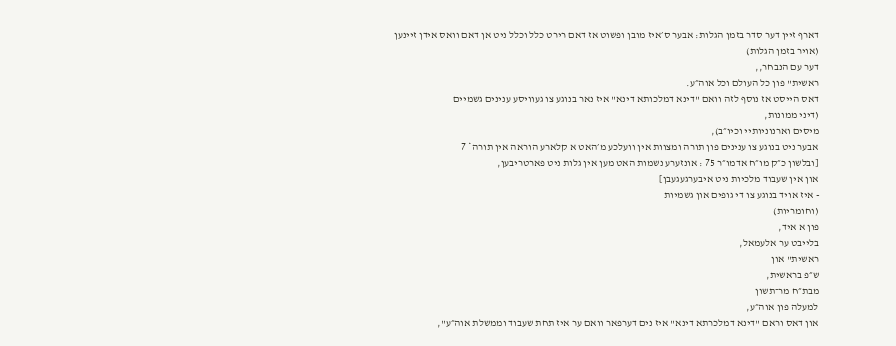דארף זיין דער סדר בזמן הגלות: אבער ס׳איז מובן ופשוט אז דאם רירט כלל וכלל ניט אן דאם וואס אידן זיינען
(אויר בזמן הגלות)
דער עם הנבחר,,
ראשית" פון כל העולם וכל אוה״ע.
דאס הייסט אז נוסף לזה וואם "דינא דמלכותא דינא" איז נאר בנוגע צו געוויסע ענינים גשמיים
(דיני ממונות,
מיסים וארנוניותיי וכיו״ב),
אבער ניט בנוגע צו ענינים פון תורה ומצוות אין וועלכע מ׳האט א קלארע הוראה אין תורה* 7
[ובלשון כ״ק מו״ח אדמו״ר 75 : אונזערע נשמות האט מען אין גלות ניט פארטריבען,
און אין שעבוד מלכיות ניט איבערגעגעבן]
- איז אויד בנוגע צו די גופים און גשמיות
(וחומריות)
פון א איד,
בלייבט ער אלעמאל,
ראשית" און
ש״פ בראשית,
מבת״ח מר־תשון
למעלה פון אוה״ע,
און דאס וראם "דינא דמלכרתא דינא" איז נים דערפאר וואם ער איז תחת שעבוד וממשלת אוה״ע",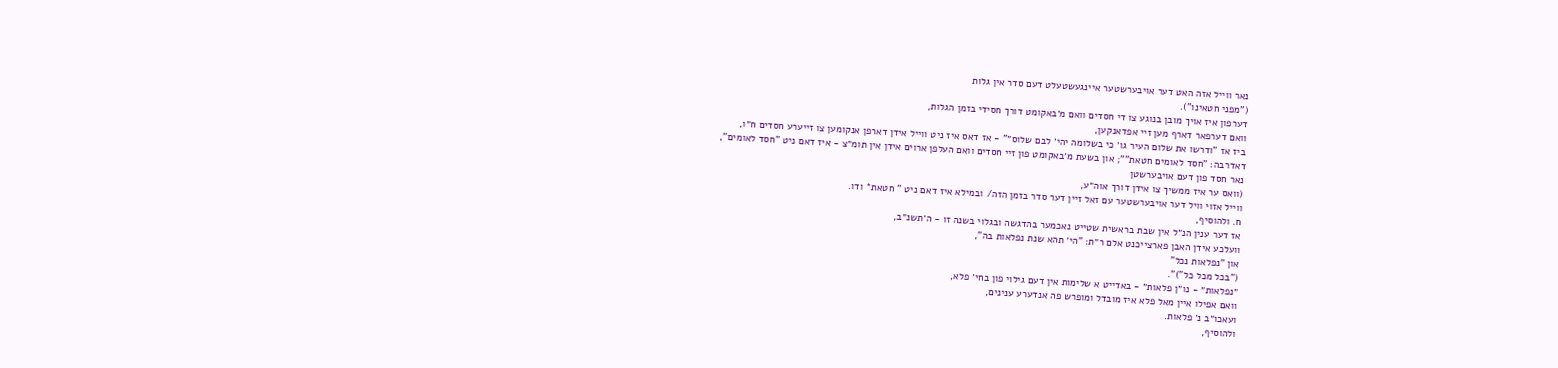נאר ווייל אזה האט דער אויבערשטער איינגעשטעלט דעם סדר אין גלות
("מפני חטאינו").
דערפון איז אויך מובן בנוגע צו די חסדים וואם מ׳באקומט דורך חסידי בזמן הגלות,
וואם דערפאר דארף מען זיי אפדאנקען,
ביז אז "ודרשו את שלום העיר גו׳ כי בשלומה יהי׳ לבם שלוס״” - אז דאס איז ניט ווייל אידן דארפן אנקומען צו זייערע חסדים ח״ו,
דאדרבה: "חסד לאומים חטאת""; און בשעת מ׳באקומט פון זיי חסדים וואם העלפן ארוים אידן אין תומ״צ - איז דאם ניט "חסד לאומים",
נאר חסד פון דעם אויבערשטן
(וואס ער איז ממשיך צו אידן דורך אוה״ע,
ווייל אזוי וויל דער אויבערשטער עם זאל זיין דער סדר בזמן הזה/ ובמילא איז דאם ניט " חטאת* ודו.
ח. ולהוסיף,
אז דער ענין הנ״ל אין שבת בראשית שטייט נאכמער בהדגשה ובגלוי בשנה זו - ה׳תשנ״ב,
וועלכע אידן האבן פארצייכנט אלם ר״ת: "הי׳ תהא שנת נפלאות בה",
און "נפלאות נכל"
("בכל מכל כל")".
״נפלאות״ - נו״ן פלאות״ - באדייט א שלימות אין דעם גילוי פון בחי׳ פלא,
וואם אפילו איין מאל פלא איז מובדל ומופרש פה אנדערע ענינים,
ועאכו״ב נ׳ פלאות.
ולהוסיף,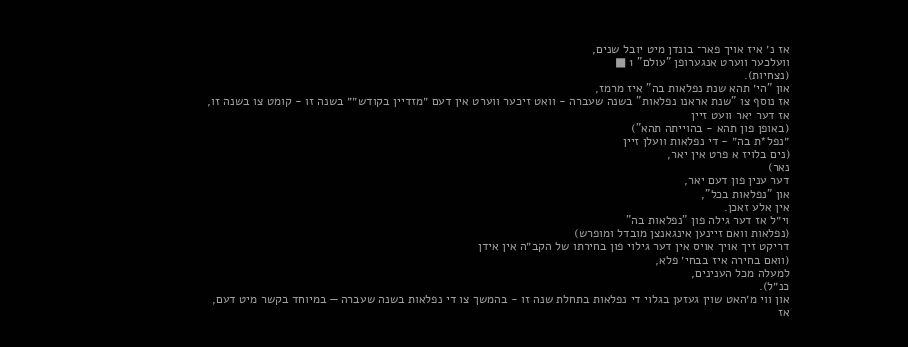אז נ׳ איז אויך פאר־ בונדן מיט יובל שנים,
וועלכער ווערט אנגערופן "עולם" 1 ■
(נצחיות).
און "הי׳ תהא שנת נפלאות בה" איז מרמז,
אז נוסף צו "שנת אראנו נפלאות" בשנה שעברה - וואט זיכער ווערט אין דעם ״מזדיין בקודש״״ בשנה זו - קומט צו בשנה זו,
אז דער יאר וועט זיין
(באופן פון תהא - בהוייתה תהא")
״נפל*ת בה״ - די נפלאות וועלן זיין
(נים בלויז א פרט אין יאר,
נאר)
דער ענין פון דעם יאר,
און "נפלאות בכל",
אין אלע זאכן.
וי״ל אז דער גילה פון "נפלאות בה"
(נפלאות וואם זיינען אינגאנצן מובדל ומופרש)
דריקט זיך אויך אויס אין דער גילוי פון בחירתו של הקב״ה אין אידן
(וואם בחירה איז בבחי׳ פלא,
למעלה מכל הענינים,
כנ״ל).
און ווי מ׳האט שוין געזען בגלוי די נפלאות בתחלת שנה זו - בהמשך צו די נפלאות בשנה שעברה — במיוחד בקשר מיט דעם,
אז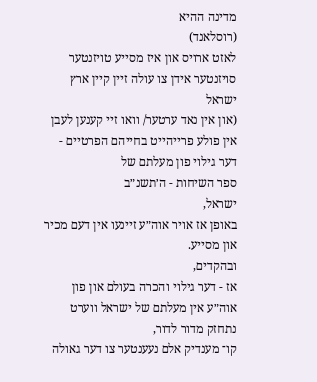מדינה ההיא
(רוסלאנד)
לאזט ארויס און איז מסייע טויזנטער סויזנטער אידן צו עולה זיין קיין ארץ ישראל
(און אין נאד ערטער/ וואו זיי קענען לעבן אין פולע פרייהייט בחייהם הפרטיים - דער גילוי פון מעלתם של
ספר השיחות - ה׳תשנ״ב
ישראל,
באופן אז אויר אוה״ע זיינעו אין דעם מכיר און מסייע.
ובהקדים,
אז - דער גילוי והכרה בעולם און פון אוה״ע אין מעלתם של ישראל ווערט נתחזק מדור לדור,
קו־ מענדיק אלם נעענטער צו דער גאולה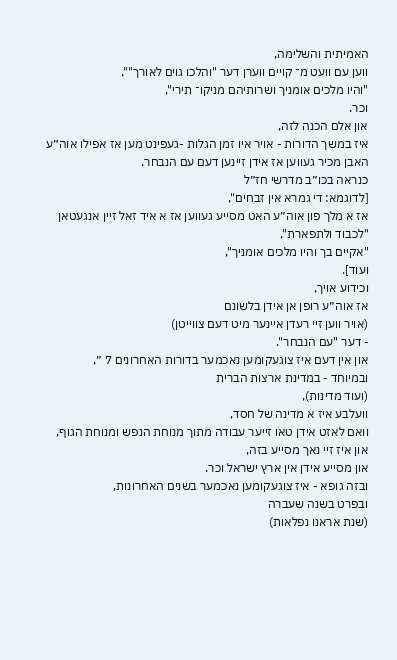האמיתית והשלימה,
ווען עם וועט מ־ קויים ווערן דער "והלכו גוים לאורך"",
"והיו מלכים אומניך ושרותיהם מניקו־ תירי",
וכר.
און אלם הכנה לזה,
איז במשך הדורות - אויר איו זמן הגלות -געפינט מען אז אפילו אוה״ע האבן מכיר געווען אז אידן זיינען דעם עם הנבחר.
כנראה בכו״ב מדרשי חז״ל
[לדוגמא: די גמרא אין זבחים",
אז א מלך פון אוה״ע האט מסייע געווען אז א איד זאל זיין אנגעטאן "לכבוד ולתפארת",
"אקיים בך והיו מלכים אומניך",
ועוד].
וכידוע אויך,
אז אוה״ע רופן אן אידן בלשונם
(אויר ווען זיי רעדן איינער מיט דעם צווייטן)
- דער "עם הנבחר".
און אין דעם איז צוגעקומען נאכמער בדורות האחרונים 7 ״,
ובמיוחד - במדינת ארצות הברית
(ועוד מדינות),
וועלבע איז א מדינה של חסד,
וואם לאזט אידן טאו זייער עבודה מתוך מנוחת הנפש ומנוחת הגוף,
און איז זיי נאך מסייע בזה,
און מסייע אידן אין ארץ ישראל וכר.
ובזה גופא - איז צוגעקומען נאכמער בשנים האחרונות,
ובפרט בשנה שעברה
(שנת אראנו נפלאות)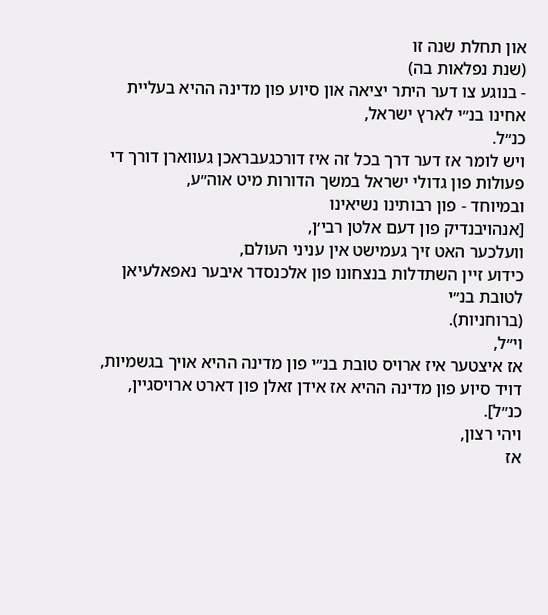און תחלת שנה זו
(שנת נפלאות בה)
- בנוגע צו דער היתר יציאה און סיוע פון מדינה ההיא בעליית אחינו בנ״י לארץ ישראל,
כנ״ל.
ויש לומר אז דער דרך בכל זה איז דורכגעבראכן געווארן דורך די פעולות פון גדולי ישראל במשך הדורות מיט אוה״ע,
ובמיוחד - פון רבותינו נשיאינו
[אנהויבנדיק פון דעם אלטן רבי׳ן,
וועלכער האט זיך געמישט אין עניני העולם,
כידוע זיין השתדלות בנצחונו פון אלכנסדר איבער נאפאלעיאן לטובת בנ״י
(ברוחניות).
וי״ל,
אז איצטער איז ארויס טובת בנ״י פון מדינה ההיא אויך בגשמיות,
דויד סיוע פון מדינה ההיא אז אידן זאלן פון דארט ארויסגיין,
כנ״ל].
ויהי רצון,
אז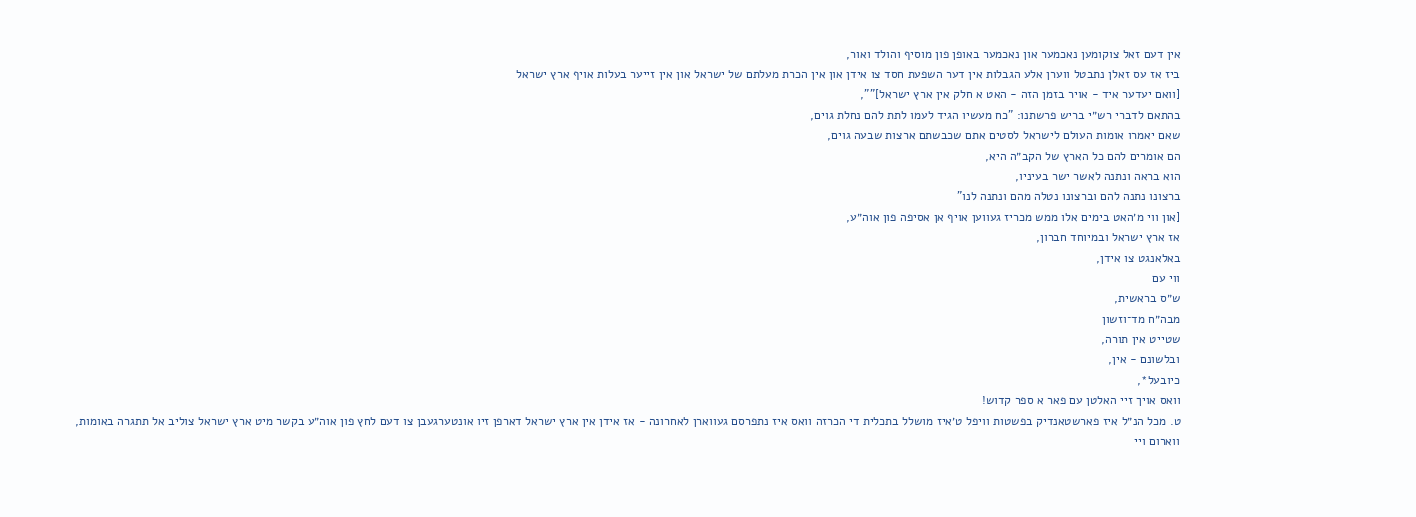אין דעם זאל צוקומען נאכמער און נאכמער באופן פון מוסיף והולד ואור,
ביז אז עס זאלן נתבטל ווערן אלע הגבלות אין דער השפעת חסד צו אידן און אין הכרת מעלתם של ישראל און אין זייער בעלות אויף ארץ ישראל
[וואם יעדער איד - אויר בזמן הזה - האט א חלק אין ארץ ישראל]"",
בהתאם לדברי רש״י בריש פרשתנו: "כח מעשיו הגיד לעמו לתת להם נחלת גוים,
שאם יאמרו אומות העולם לישראל לסטים אתם שכבשתם ארצות שבעה גוים,
הם אומרים להם כל הארץ של הקב״ה היא,
הוא בראה ונתנה לאשר ישר בעיניו,
ברצונו נתנה להם וברצונו נטלה מהם ונתנה לנו"
[און ווי מ׳האט בימים אלו ממש מכריז געווען אויף אן אסיפה פון אוה״ע,
אז ארץ ישראל ובמיוחד חברון,
באלאנגט צו אידן,
ווי עם
ש״ס בראשית,
מבה״ח מד־וזשון
שטייט אין תורה,
ובלשונם - אין,
כיובעל*,
וואס אויך זיי האלטן עם פאר א ספר קדוש!
ט. מכל הנ״ל איז פארשטאנדיק בפשטות וויפל ט׳איז מושלל בתכלית די הכרזה וואס איז נתפרסם געווארן לאחרונה - אז אידן אין ארץ ישראל דארפן זיו אונטערגעבן צו דעם לחץ פון אוה״ע בקשר מיט ארץ ישראל צוליב אל תתגרה באומות,
ווארום ויי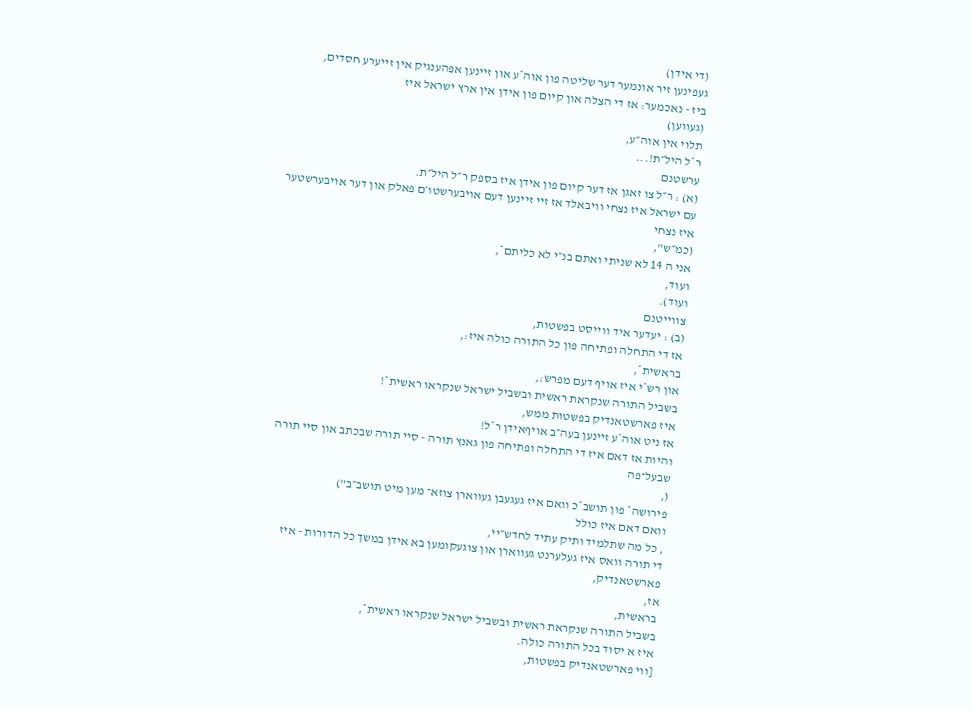(די אידן)
געפינען זיר אונמער דער שליטה פון אוה*ע און זיינען אפהענגיק אין זייערע חסדים,
ביז - נאכמער: אז די הצלה און קיום פון אידן אין ארץ ישראל איז
(געווען)
תלוי אין אוה״ע,
ר*ל היל״ת!...
ערשטנם
(א) : ר״ל צו זאגן אז דער קיום פון אידן איז בספק ר״ל היל״ת.
עם ישראל איז נצחי וויבאלד אז זיי זיינען דעם אויבערשטו׳ם פאלק און דער אויבערשטער איז נצחי
(כמ״ש",
אני ה 14 לא שניתי ואתם בנ״י לא כליתם*,
ועוד,
ועוד).
צווייטנם
(ב) : יעדער איד ווייסט בפשטות,
אז די התחלה ופתיחה פון כל התורה כולה איז:,
בראשית*,
און רש*י איז אויף דעם מפרש:,
בשביל התורה שנקראת ראשית ובשביל ישראל שנקראו ראשית*!
איז פארשטאנדיק בפשטות ממש,
אז ניט אוה*ע זיינען בעה״ב אויףאידן ר*ל!
והיות אז דאם איז די התחלה ופתיחה פון גאנץ תורה - סיי תורה שבכתב און סיי תורה שבעל־פה
(,
פירושה* פון תושב*כ וואם איז געגעבן געווארן צוזא־ מען מיט תושב״ב")
וואם דאם איז כולל
, כל מה שתלמיד ותיק עתיד לחדש״יי,
די תורה וואס איז געלערנט געווארן און צוגעקומען בא אידן במשך כל הדורות - איז פארשטאנדיק,
אז,
בראשית,
בשביל התורה שנקראת ראשית ובשביל ישראל שנקראו ראשית*,
איז א יסוד בכל התורה כולה.
[ווי פארשטאנדיק בפשטות,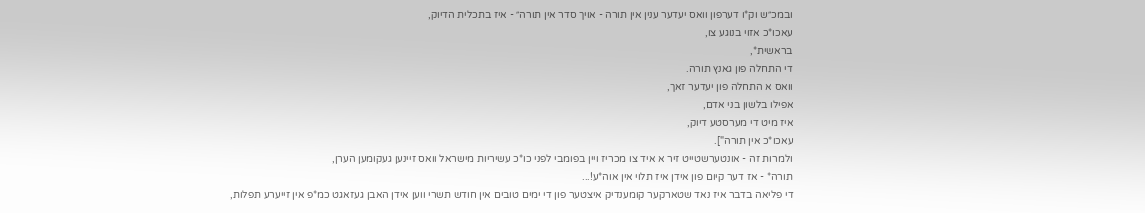ובמכ״ש וק*ו דערפון וואס יעדער ענין אין תורה - אויך סדר אין תורה״ - איז בתכלית הדיוק,
עאכו*כ אזוי בנוגע צו,
בראשית*,
די התחלה פון גאנץ תורה.
וואס א התחלה פון יעדער זאך,
אפילו בלשון בני אדם,
איז מיט די מערסטע דיוק,
עאכו*כ אין תורה"].
ולמרות זה - אונטערשטייט זיר א איד צו מכריז ויין בפומבי לפני כו*כ עשיריות מישראל וואס זיינען געקומען הערן,
תורה* - אז דער קיום פון אידן איז תלוי אין אוה*ע!...
די פליאה בדבר איז נאד שטארקער קומענדיק איצטער פון די ימים טובים אין חודש תשרי ווען אידן האבן געזאגט כמ*פ אין זייערע תפלות,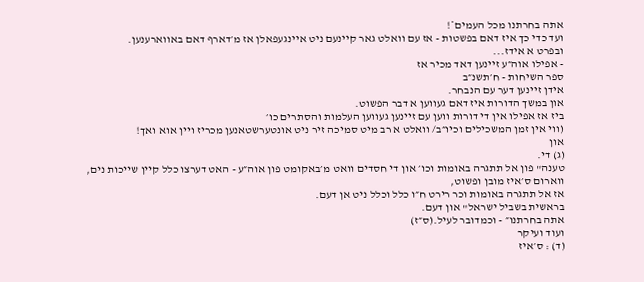אתה בחרתנו מכל העמים*!
ועד כדי כך איז דאם בפשטות - אז עם וואלט גאר קיינעם ניט איינגעפאלן אז מ׳דארף דאם באווארענען.
ובפרט א אידז...
- אפילו אוה״ע זיינען דאד מכיר אז
ספר השיחות - ח׳תשנ״ב
אידן זיינען דער עם הנבחר.
און במשך הדורות איז דאם געווען א דבר הפשוט.
ביז אז אפילו אין די דורות ווען עם זיינען געווען העלמות והסתרים כו׳
(ווי אין זמן המשכילים וכיו״ב/ וואלט א רב מיט סמיכה זיר ניט אונטערשטאנען מכריז ויין אוא ואך!
און
(ג) די.
טענה" פון אל תתגרה באומות וכו׳ און די חסדים וואט מ׳באקומט פון אוה״ע - האט דערצו כלל קיין שייכות נים,
ווארום ס׳איז מובן ופשוט,
אז אל תתגרה באומות וכר רירט ח״ו כלל וכלל ניט אן דעם.
בראשית בשביל ישראל" און דעם.
אתה בחרתנו״ - וכמדובר לעיל.(ס״ז)
ועוד ועיקר
(ד) : ס׳איז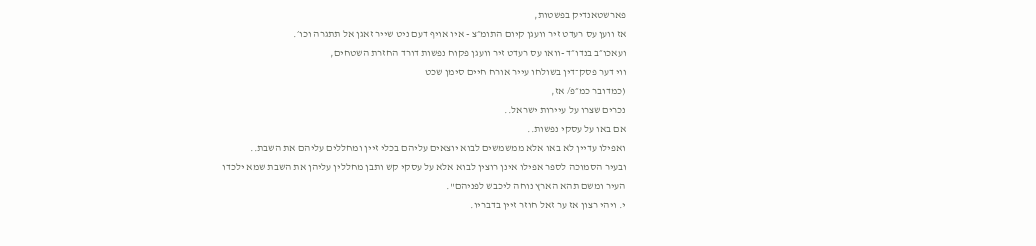פארשטאנדיק בפשטות,
אז ווען עס רעדט זיר וועגן קיום התומ״צ - איו אויף דעם ניט שייר זאגן אל תתגרה וכו׳.
ועאכו״ב בנדו״ד -וואו עס רעדט זיר וועגן פקוח נפשות דורד החזרת השטחים,
ווי דער פסק־דין בשולחו עייר אורח חיים סימן שכט
(כמדובר כמ״פ/ אז,
נכרים שצרו על עיירות ישראל..
אם באו על עסקי נפשות..
ואפילו עדיין לא באו אלא ממשמשים לבוא יוצאים עליהם בכלי זיין ומחללים עליהם את השבת..
ובעיר הסמוכה לספר אפילו אינן רוצין לבוא אלא על עסקי קש ותבן מחללין עליהן את השבת שמא ילכדו העיר ומשם תהא הארץ נוחה ליכבש לפניהם".
י. ויהי רצון אז ער זאל חוזר זיין בדבריו.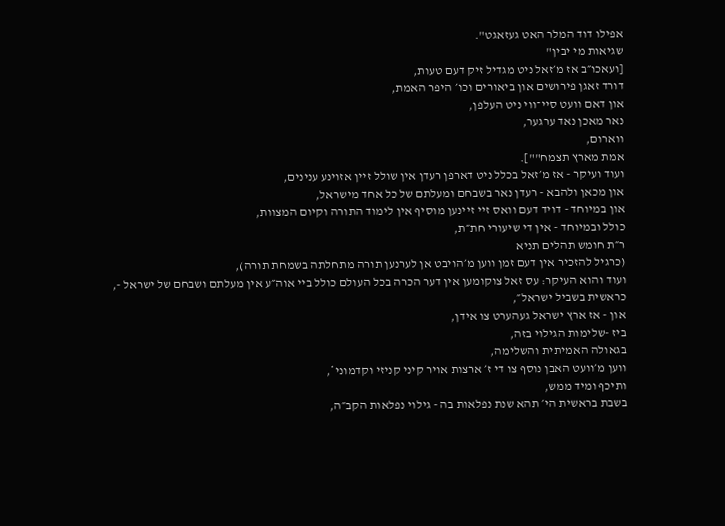אפילו דוד המלר האט געזאגט".
שגיאות מי יבין"
[ועאכו״ב אז מ׳זאל ניט מגדיל זיק דעם טעות,
דורד זאגן פירושים און ביאורים וכו׳ היפר האמת,
און דאם וועט סיי־ווי ניט העלפן,
נאר מאכן נאד ערגער,
ווארום,
אמת מארץ תצמח""].
ועוד ועיקר - אז מ׳זאל בכלל ניט דארפן רעדן אין שולל זיין אזוינע ענינים,
און מכאן ולהבא - רעדן נאר בשבחם ומעלתם של כל אחד מישראל,
און במיוחד - דויד דעם וואס זיי זיינען מוסיף אין לימוד התורה וקיום המצוות,
כולל ובמיוחד - אין די שיעורי חת״ת,
ר״ת חומש תהלים תניא
(כרגיל להזכיר אין דעם זמן ווען מ׳הויבט אן לערנען תורה מתחלתה בשמחת תורה),
ועוד והוא העיקר: עס זאל צוקומען אין דער הכרה בכל העולם כולל ביי אוה״ע אין מעלתם ושבחם של ישראל -,
כראשית בשביל ישראל״,
און - אז ארץ ישראל געהערט צו אידן,
ביז -שלימות הגילוי בזה,
בגאולה האמיתית והשלימה,
ווען מ׳וועט האבן נוסף צו די ז׳ ארצות אויר קיני קניזי וקדמוני*,
ותיכף ומיד ממש,
בשבת בראשית הי׳ תהא שנת נפלאות בה - גילוי נפלאות הקב״ה,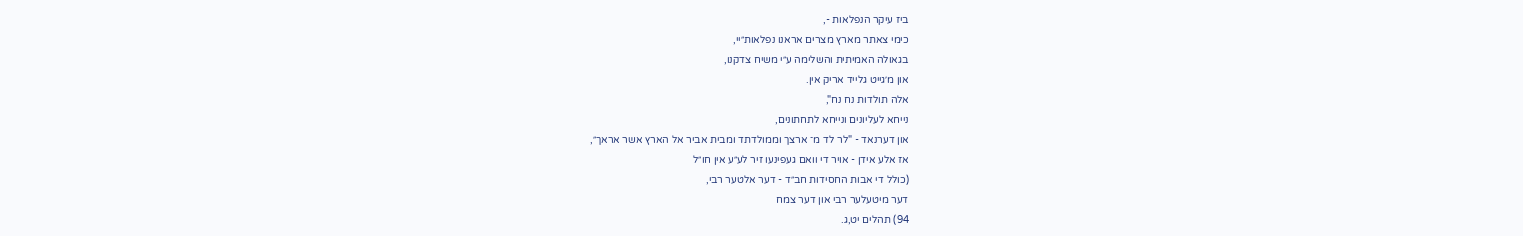ביז עיקר הנפלאות -,
כימי צאתר מארץ מצרים אראנו נפלאות״יי,
בגאולה האמיתית והשלימה ע״י משיח צדקנו,
און מ׳גייט גלייד אריק אין.
אלה תולדות נח נח",
נייחא לעליונים ונייחא לתחתונים,
און דערנאד - "לר לד מ־ ארצך וממולדתד ומבית אביר אל הארץ אשר אראך״,
אז אלע אידן - אויר די וואם געפינעו זיר לע״ע אין חו״ל
(כולל די אבות החסידות חב״ד - דער אלטער רבי,
דער מיטעלער רבי און דער צמח
94) תהלים יט,ג.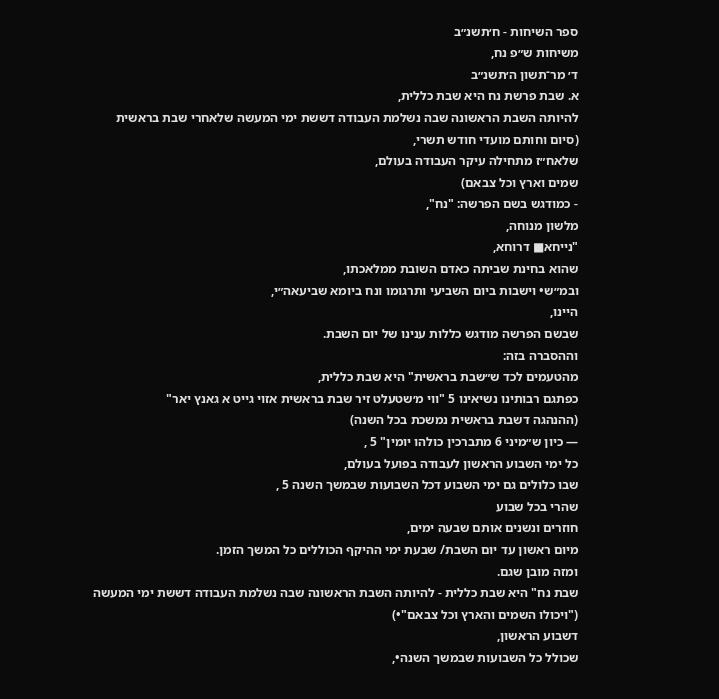ספר השיחות - ח׳תשנ״ב
משיחות ש״פ נח,
ד׳ מר־תשון ה׳תשנ״ב
א. שבת פרשת נח היא שבת כללית,
להיותה השבת הראשונה שבה נשלמת העבודה דששת ימי המעשה שלאחרי שבת בראשית
(סיום וחותם מועדי חודש תשרי,
שלאח״ז מתחילה עיקר העבודה בעולם,
שמים וארץ וכל צבאם)
- כמודגש בשם הפרשה: "נח",
מלשון מנוחה,
"נייחא■ דרוחא,
שהוא בחינת שביתה כאדם השובת ממלאכתו,
ובמ״ש• וישבות ביום השביעי ותרגומו ונח ביומא שביעאה״י,
היינו,
שבשם הפרשה מודגש כללות ענינו של יום השבת.
וההסברה בזה:
מהטעמים לכד ש״שבת בראשית" היא שבת כללית,
כפתגם רבותינו נשיאינו 5 "ווי מ׳שטעלט זיר שבת בראשית אזוי גייט א גאנץ יאר"
(ההנהגה דשבת בראשית נמשכת בכל השנה)
— כיון ש״מיני 6 מתברכין כולהו יומין" 5 ,
כל ימי השבוע הראשון לעבודה בפועל בעולם,
שבו כלולים גם ימי השבוע דכל השבועות שבמשך השנה 5 ,
שהרי בכל שבוע
חוזרים ונשנים אותם שבעה ימים,
מיום ראשון עד יום השבת/ שבעת ימי ההיקף הכוללים כל המשך הזמן.
ומזה מובן שגם.
שבת נח" היא שבת כללית - להיותה השבת הראשונה שבה נשלמת העבודה דששת ימי המעשה
("ויכולו השמים והארץ וכל צבאם"•)
דשבוע הראשון,
שכולל כל השבועות שבמשך השנה•,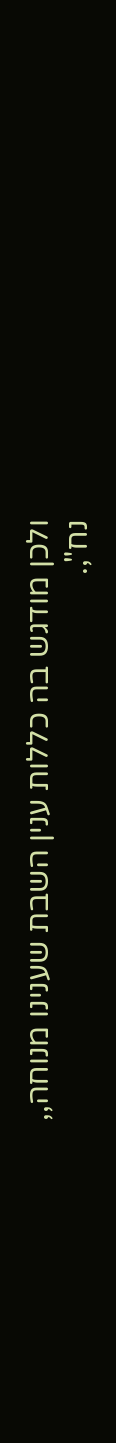ולכן מודגש בה כללות ענין השבת שענינו מנוחה,,
נח",.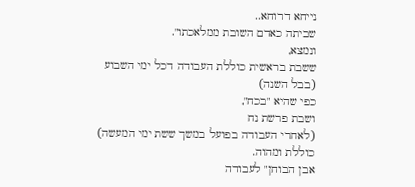נייחא דרוחא..
שביתה כאדם השובת ממלאכתו".
ונמצא,
ששבת בראשית כוללת העבודה דכל ימי השבוע
(בבל השנה)
כפי שהיא "בכח",
ושבת פרשת נח
(לאחרי העבודה בפועל במשך ששת ימי המעשה)
כוללת ומהוה.
אבן הבוחן" לעבודה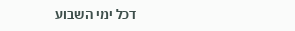דכל ימי השבוע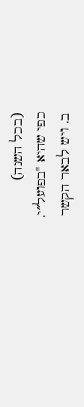(בכל השנה)
כפי שהיא "בפועל״י.
ב. ויש לבאר הקשר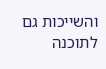והשייכות גם לתוכנה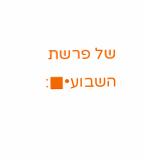של פרשת השבוע•■: